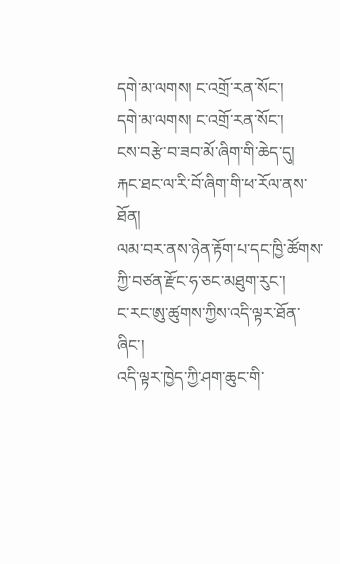དགེ་མ་ལགས། ང་འགྲོ་རན་སོང་།
དགེ་མ་ལགས། ང་འགྲོ་རན་སོང་།
ངས་བརྩེ་བ་ཟབ་མོ་ཞིག་གི་ཆེད་དུ།
རྐང་ཐང་ལ་རི་བོ་ཞིག་གི་ཕ་རོལ་ནས་ཐོན།
ལམ་བར་ནས་ཉེན་རྟོག་པ་དང་ཁྱི་ཚོགས་ཀྱི་བཙན་རྫོང་ཧ་ཅང་མཐུག་རུང་།
ང་རང་ཨུ་ཚུགས་ཀྱིས་འདི་ལྟར་ཐོན་ཞིང་།
འདི་ལྟར་ཁྱེད་ཀྱི་ཤག་ཆུང་གི་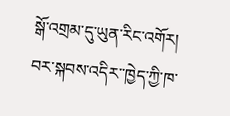སྒོ་འགྲམ་དུ་ཡུན་རིང་འགོར།
བར་སྐབས་འདིར་་ཁྱེད་ཀྱི་ཁ་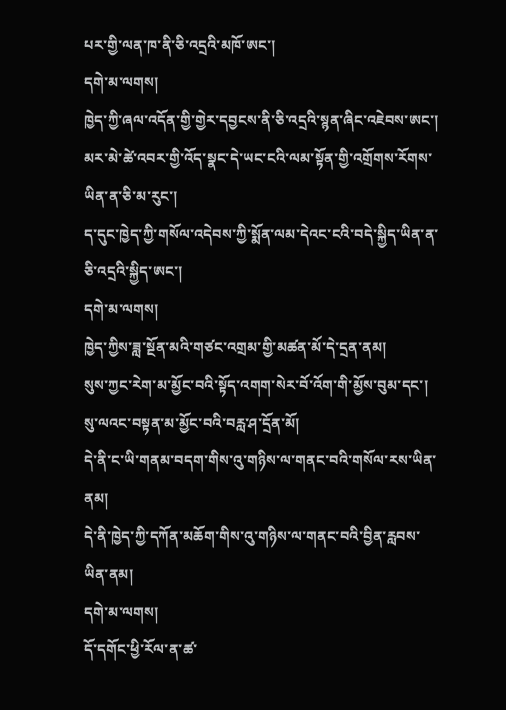པར་གྱི་ལན་ཁ་ནི་ཅི་འདྲའི་མཁོ་ཨང་།
དགེ་མ་ལགས།
ཁྱེད་ཀྱི་ཞལ་འདོན་གྱི་གྱེར་དབྱངས་ནི་ཅི་འདྲའི་སྙན་ཞིང་འཇེབས་ཨང་།
མར་མེ་ཚེ་འབར་གྱི་འོད་སྣང་དེ་ཡང་ངའི་ལམ་སྟོན་གྱི་འགྲོགས་རོགས་ཡིན་ན་ཅི་མ་རུང་།
ད་དུང་ཁྱེད་ཀྱི་གསོལ་འདེབས་ཀྱི་སྨོན་ལམ་དེའང་ངའི་བདེ་སྐྱིད་ཡིན་ན་ཅི་འདྲའི་སྐྱིད་ཨང་།
དགེ་མ་ལགས།
ཁྱེད་ཀྱིས་ཟླ་སྔོན་མའི་གཙང་འགྲམ་གྱི་མཚན་མོ་དེ་དྲན་ནམ།
སུས་ཀྱང་རེག་མ་མྱོང་བའི་སྟོད་འགག་སེར་བོ་འོག་གི་མྱོས་བུམ་དང་།
སུ་ལའང་བསྟན་མ་མྱོང་བའི་བརླ་ཤ་དྲོན་མོ།
དེ་ནི་ང་ཡི་གནམ་བདག་གིས་འུ་གཉིས་ལ་གནང་བའི་གསོལ་རས་ཡིན་ནམ།
དེ་ནི་ཁྱེད་ཀྱི་དཀོན་མཆོག་གིས་འུ་གཉིས་ལ་གནང་བའི་བྱིན་རླབས་ཡིན་ནམ།
དགེ་མ་ལགས།
དོ་དགོང་ཕྱི་རོལ་ན་ཚ་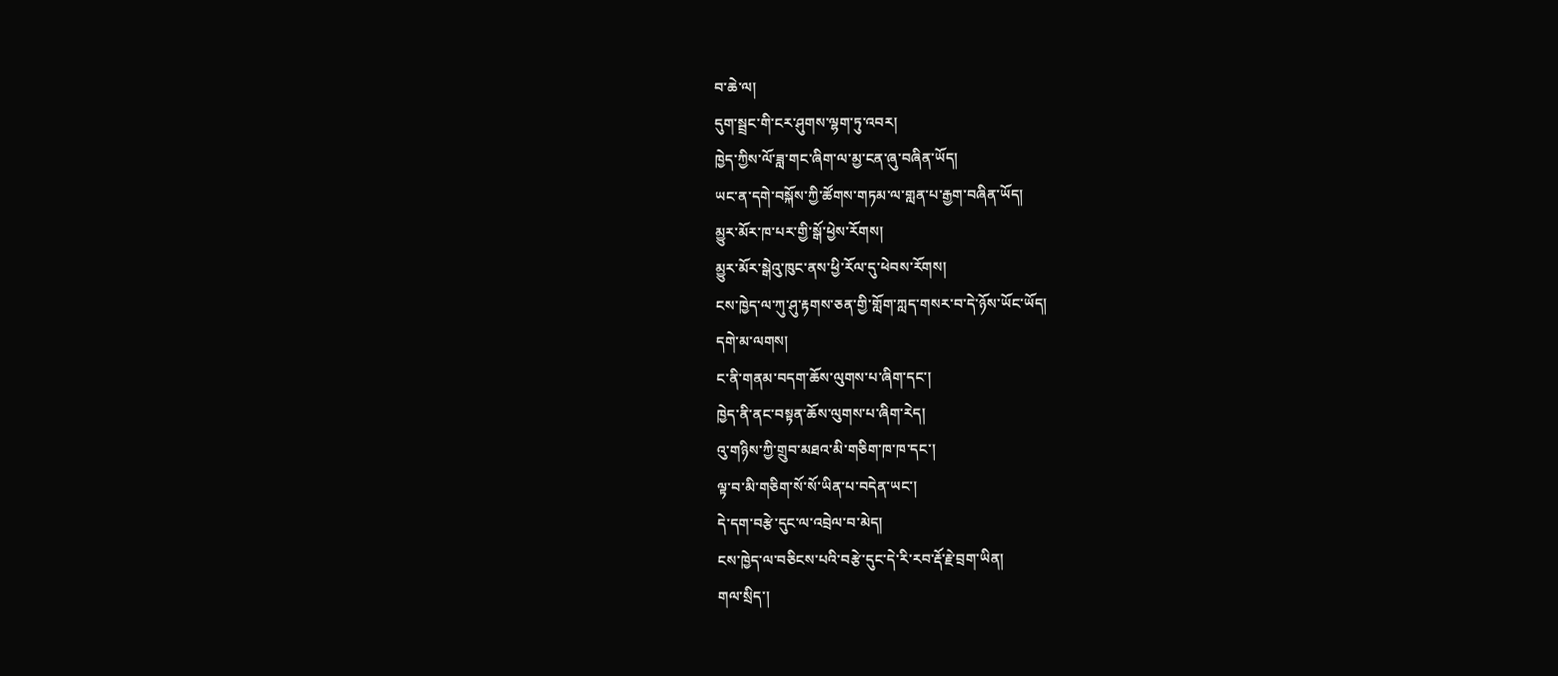བ་ཆེ་ལ།
དུག་སྦྲང་གི་ངར་ཤུགས་ལྷག་ཏུ་འབར།
ཁྱེད་ཀྱིས་ལོ་ཟླ་གང་ཞིག་ལ་མྱ་ངན་ཞུ་བཞིན་ཡོད།
ཡང་ན་དགེ་བསྐོས་ཀྱི་ཚོགས་གཏམ་ལ་གླན་པ་རྒྱག་བཞིན་ཡོད།
མྱུར་མོར་ཁ་པར་གྱི་སྒོ་ཕྱེས་རོགས།
མྱུར་མོར་སྒེའུ་ཁུང་ནས་ཕྱི་རོལ་དུ་ཕེབས་རོགས།
ངས་ཁྱེད་ལ་ཀུ་ཤུ་རྟགས་ཅན་གྱི་གློག་ཀླད་གསར་བ་དེ་ཉོས་ཡོང་ཡོད།
དགེ་མ་ལགས།
ང་ནི་གནམ་བདག་ཆོས་ལུགས་པ་ཞིག་དང་།
ཁྱེད་ནི་ནང་བསྟན་ཆོས་ལུགས་པ་ཞིག་རེད།
འུ་གཉིས་ཀྱི་གྲུབ་མཐའ་མི་གཅིག་ཁ་ཁ་དང་།
ལྟ་བ་མི་གཅིག་སོ་སོ་ཡིན་པ་བདེན་ཡང་།
དེ་དག་བརྩེ་དུང་ལ་འབྲེལ་བ་མེད།
ངས་ཁྱེད་ལ་བཅིངས་པའི་བརྩེ་དུང་དེ་རི་རབ་རྡོ་རྗེ་བྲག་ཡིན།
གལ་སྲིད་།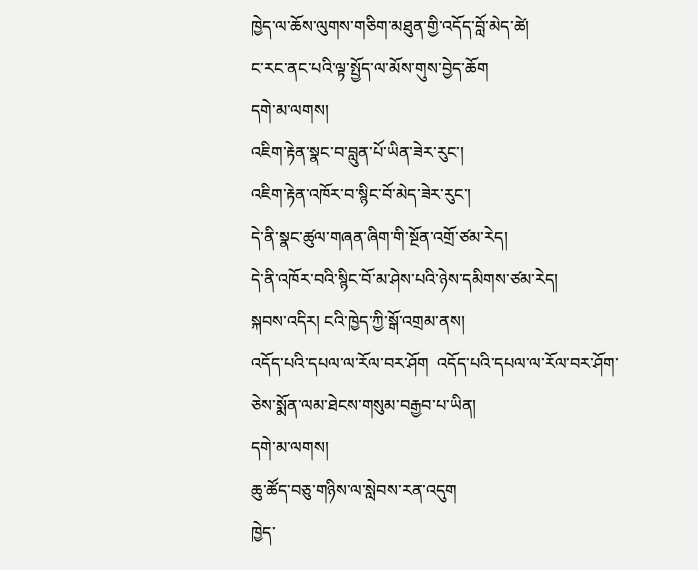ཁྱེད་ལ་ཆོས་ལུགས་གཅིག་མཐུན་གྱི་འདོད་བློ་མེད་ཚེ།
ང་རང་ནང་པའི་ལྟ་སྤྱོད་ལ་མོས་གུས་བྱེད་ཆོག
དགེ་མ་ལགས།
འཇིག་རྟེན་སྣང་བ་བླུན་པོ་ཡིན་ཟེར་རུང་།
འཇིག་རྟེན་འཁོར་བ་སྙིང་བོ་མེད་ཟེར་རུང་།
དེ་ནི་སྣང་ཚུལ་གཞན་ཞིག་གི་སྔོན་འགྲོ་ཙམ་རེད།
དེ་ནི་འཁོར་བའི་སྙིང་བོ་མ་ཤེས་པའི་ཉེས་དམིགས་ཙམ་རེད།
སྐབས་འདིར། ངའི་ཁྱེད་ཀྱི་སྒོ་འགྲམ་ནས།
འདོད་པའི་དཔལ་ལ་རོལ་བར་ཤོག  འདོད་པའི་དཔལ་ལ་རོལ་བར་ཤོག་
ཅེས་སྨོན་ལམ་ཐེངས་གསུམ་བརྒྱབ་པ་ཡིན།
དགེ་མ་ལགས།
ཆུ་ཚོད་བཅུ་གཉིས་ལ་སླེབས་རན་འདུག
ཁྱེད་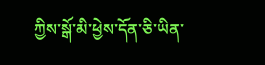ཀྱིས་སྒོ་མི་ཕྱེས་དོན་ཅི་ཡིན་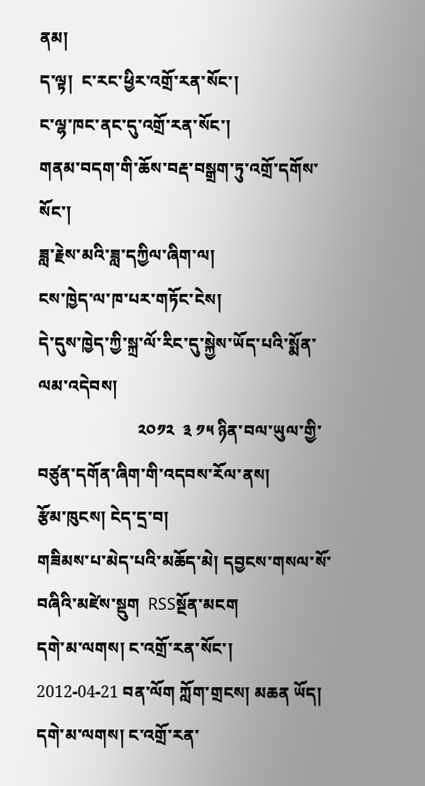ནམ།
ད་ལྟ།  ང་རང་ཕྱིར་འགྲོ་རན་སོང་།
ང་ལྷ་ཁང་ནང་དུ་འགྲོ་རན་སོང་།
གནམ་བདག་གི་ཆོས་བརྡ་བསྒྲག་ཏུ་འགྲོ་དགོས་སོང་།
ཟླ་རྗེས་མའི་ཟླ་དཀྱིལ་ཞིག་ལ།
ངས་ཁྱེད་ལ་ཁ་པར་གཏོང་ངེས།
དེ་དུས་ཁྱེད་ཀྱི་སྐྲ་ལོ་རིང་དུ་སྐྱེས་ཡོད་པའི་སྨོན་ལམ་འདེབས།
                        ༢༠༡༢  ༣ ༡༥ ཉིན་བལ་ཡུལ་གྱི་བཙུན་དགོན་ཞིག་གི་འདབས་རོལ་ནས།
རྩོམ་ཁུངས། ངེད་དྲ་བ།
གཟིམས་པ་མེད་པའི་མཆོད་མེ། དབྱངས་གསལ་སོ་བཞིའི་མཛེས་སྡུག  RSSསྔོན་མངག
དགེ་མ་ལགས། ང་འགྲོ་རན་སོང་།
2012-04-21 བན་ལོག ཀློག་གྲངས། མཆན ཡོད།
དགེ་མ་ལགས། ང་འགྲོ་རན་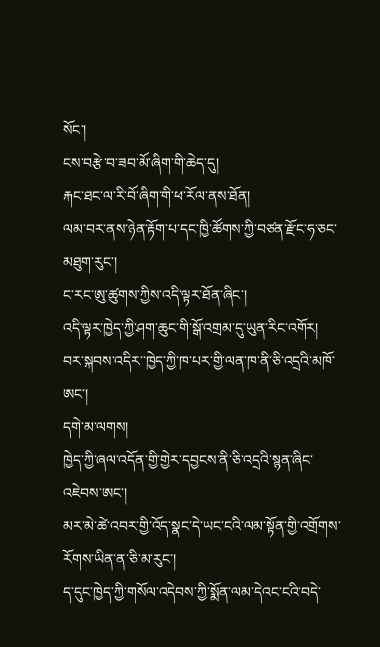སོང་།
ངས་བརྩེ་བ་ཟབ་མོ་ཞིག་གི་ཆེད་དུ།
རྐང་ཐང་ལ་རི་བོ་ཞིག་གི་ཕ་རོལ་ནས་ཐོན།
ལམ་བར་ནས་ཉེན་རྟོག་པ་དང་ཁྱི་ཚོགས་ཀྱི་བཙན་རྫོང་ཧ་ཅང་མཐུག་རུང་།
ང་རང་ཨུ་ཚུགས་ཀྱིས་འདི་ལྟར་ཐོན་ཞིང་།
འདི་ལྟར་ཁྱེད་ཀྱི་ཤག་ཆུང་གི་སྒོ་འགྲམ་དུ་ཡུན་རིང་འགོར།
བར་སྐབས་འདིར་་ཁྱེད་ཀྱི་ཁ་པར་གྱི་ལན་ཁ་ནི་ཅི་འདྲའི་མཁོ་ཨང་།
དགེ་མ་ལགས།
ཁྱེད་ཀྱི་ཞལ་འདོན་གྱི་གྱེར་དབྱངས་ནི་ཅི་འདྲའི་སྙན་ཞིང་འཇེབས་ཨང་།
མར་མེ་ཚེ་འབར་གྱི་འོད་སྣང་དེ་ཡང་ངའི་ལམ་སྟོན་གྱི་འགྲོགས་རོགས་ཡིན་ན་ཅི་མ་རུང་།
ད་དུང་ཁྱེད་ཀྱི་གསོལ་འདེབས་ཀྱི་སྨོན་ལམ་དེའང་ངའི་བདེ་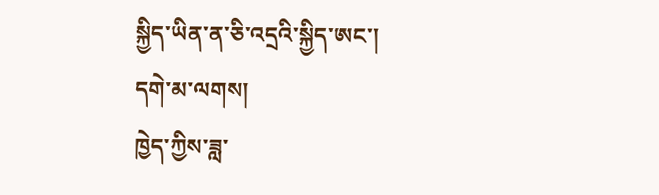སྐྱིད་ཡིན་ན་ཅི་འདྲའི་སྐྱིད་ཨང་།
དགེ་མ་ལགས།
ཁྱེད་ཀྱིས་ཟླ་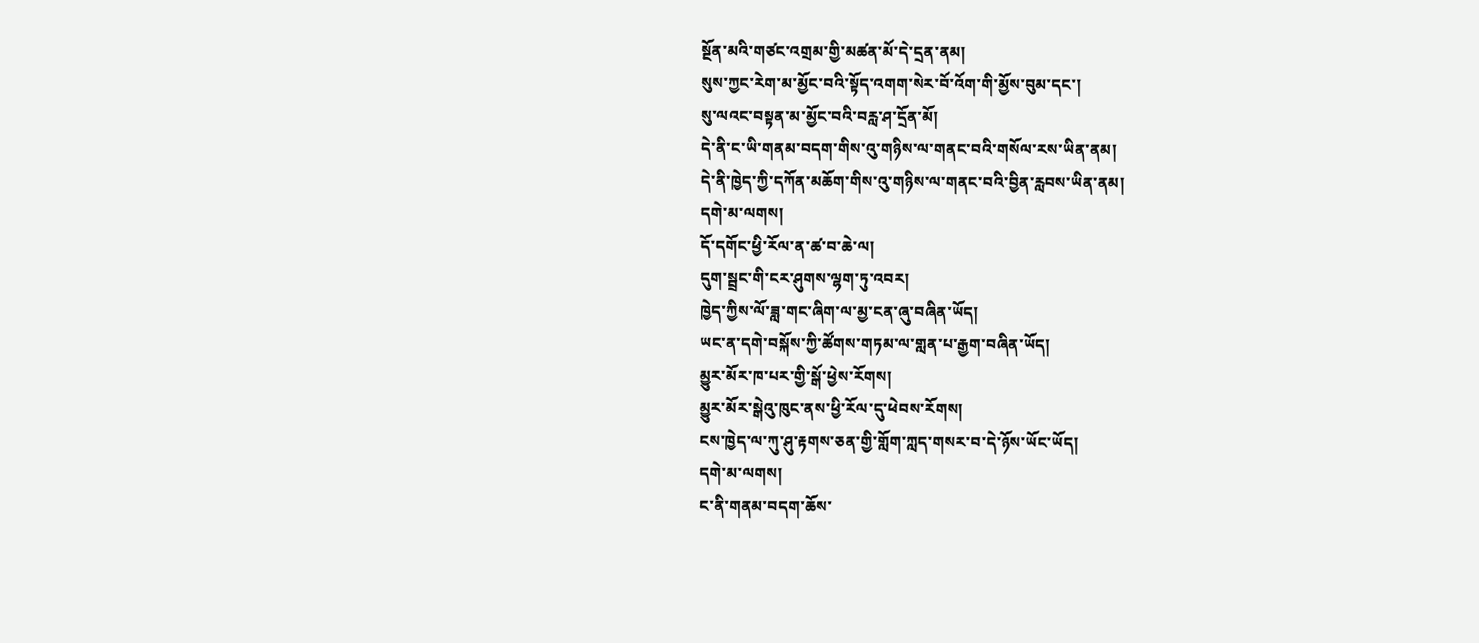སྔོན་མའི་གཙང་འགྲམ་གྱི་མཚན་མོ་དེ་དྲན་ནམ།
སུས་ཀྱང་རེག་མ་མྱོང་བའི་སྟོད་འགག་སེར་བོ་འོག་གི་མྱོས་བུམ་དང་།
སུ་ལའང་བསྟན་མ་མྱོང་བའི་བརླ་ཤ་དྲོན་མོ།
དེ་ནི་ང་ཡི་གནམ་བདག་གིས་འུ་གཉིས་ལ་གནང་བའི་གསོལ་རས་ཡིན་ནམ།
དེ་ནི་ཁྱེད་ཀྱི་དཀོན་མཆོག་གིས་འུ་གཉིས་ལ་གནང་བའི་བྱིན་རླབས་ཡིན་ནམ།
དགེ་མ་ལགས།
དོ་དགོང་ཕྱི་རོལ་ན་ཚ་བ་ཆེ་ལ།
དུག་སྦྲང་གི་ངར་ཤུགས་ལྷག་ཏུ་འབར།
ཁྱེད་ཀྱིས་ལོ་ཟླ་གང་ཞིག་ལ་མྱ་ངན་ཞུ་བཞིན་ཡོད།
ཡང་ན་དགེ་བསྐོས་ཀྱི་ཚོགས་གཏམ་ལ་གླན་པ་རྒྱག་བཞིན་ཡོད།
མྱུར་མོར་ཁ་པར་གྱི་སྒོ་ཕྱེས་རོགས།
མྱུར་མོར་སྒེའུ་ཁུང་ནས་ཕྱི་རོལ་དུ་ཕེབས་རོགས།
ངས་ཁྱེད་ལ་ཀུ་ཤུ་རྟགས་ཅན་གྱི་གློག་ཀླད་གསར་བ་དེ་ཉོས་ཡོང་ཡོད།
དགེ་མ་ལགས།
ང་ནི་གནམ་བདག་ཆོས་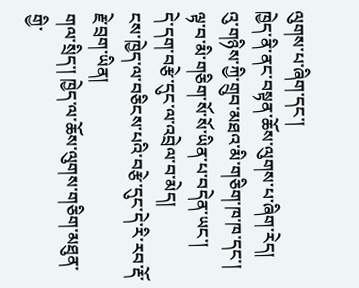ལུགས་པ་ཞིག་དང་།
ཁྱེད་ནི་ནང་བསྟན་ཆོས་ལུགས་པ་ཞིག་རེད།
འུ་གཉིས་ཀྱི་གྲུབ་མཐའ་མི་གཅིག་ཁ་ཁ་དང་།
ལྟ་བ་མི་གཅིག་སོ་སོ་ཡིན་པ་བདེན་ཡང་།
དེ་དག་བརྩེ་དུང་ལ་འབྲེལ་བ་མེད།
ངས་ཁྱེད་ལ་བཅིངས་པའི་བརྩེ་དུང་དེ་རི་རབ་རྡོ་རྗེ་བྲག་ཡིན།
གལ་སྲིད་། ཁྱེད་ལ་ཆོས་ལུགས་གཅིག་མཐུན་གྱི་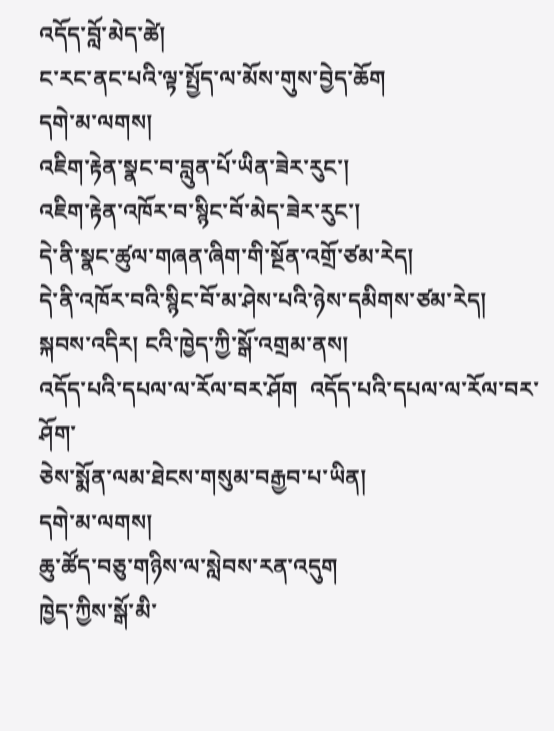འདོད་བློ་མེད་ཚེ།
ང་རང་ནང་པའི་ལྟ་སྤྱོད་ལ་མོས་གུས་བྱེད་ཆོག
དགེ་མ་ལགས།
འཇིག་རྟེན་སྣང་བ་བླུན་པོ་ཡིན་ཟེར་རུང་།
འཇིག་རྟེན་འཁོར་བ་སྙིང་བོ་མེད་ཟེར་རུང་།
དེ་ནི་སྣང་ཚུལ་གཞན་ཞིག་གི་སྔོན་འགྲོ་ཙམ་རེད།
དེ་ནི་འཁོར་བའི་སྙིང་བོ་མ་ཤེས་པའི་ཉེས་དམིགས་ཙམ་རེད།
སྐབས་འདིར། ངའི་ཁྱེད་ཀྱི་སྒོ་འགྲམ་ནས།
འདོད་པའི་དཔལ་ལ་རོལ་བར་ཤོག  འདོད་པའི་དཔལ་ལ་རོལ་བར་ཤོག་
ཅེས་སྨོན་ལམ་ཐེངས་གསུམ་བརྒྱབ་པ་ཡིན།
དགེ་མ་ལགས།
ཆུ་ཚོད་བཅུ་གཉིས་ལ་སླེབས་རན་འདུག
ཁྱེད་ཀྱིས་སྒོ་མི་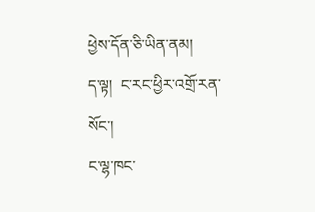ཕྱེས་དོན་ཅི་ཡིན་ནམ།
ད་ལྟ།  ང་རང་ཕྱིར་འགྲོ་རན་སོང་།
ང་ལྷ་ཁང་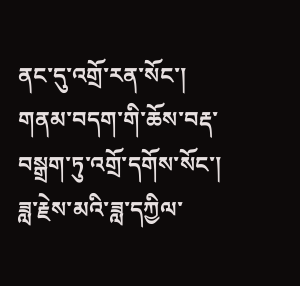ནང་དུ་འགྲོ་རན་སོང་།
གནམ་བདག་གི་ཆོས་བརྡ་བསྒྲག་ཏུ་འགྲོ་དགོས་སོང་།
ཟླ་རྗེས་མའི་ཟླ་དཀྱིལ་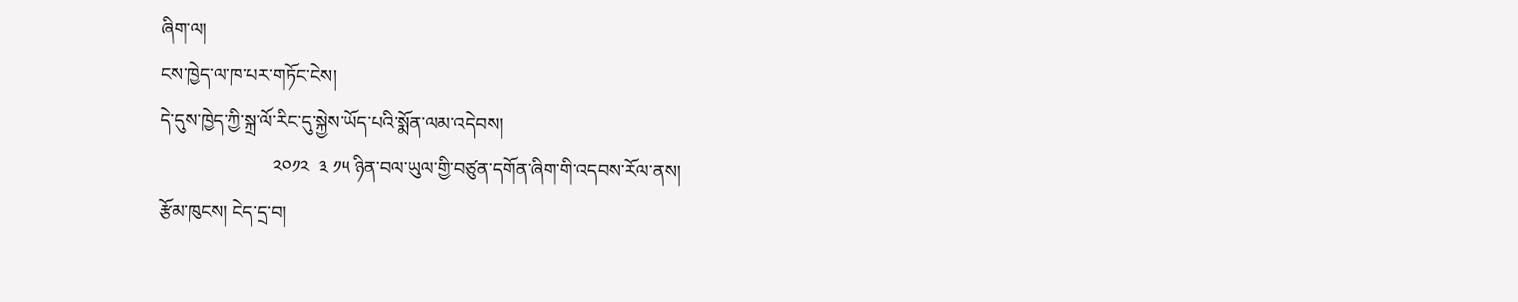ཞིག་ལ།
ངས་ཁྱེད་ལ་ཁ་པར་གཏོང་ངེས།
དེ་དུས་ཁྱེད་ཀྱི་སྐྲ་ལོ་རིང་དུ་སྐྱེས་ཡོད་པའི་སྨོན་ལམ་འདེབས།
                        ༢༠༡༢  ༣ ༡༥ ཉིན་བལ་ཡུལ་གྱི་བཙུན་དགོན་ཞིག་གི་འདབས་རོལ་ནས།
རྩོམ་ཁུངས། ངེད་དྲ་བ།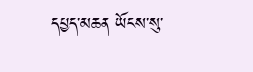དཔྱད་མཆན ཡོངས་སུ་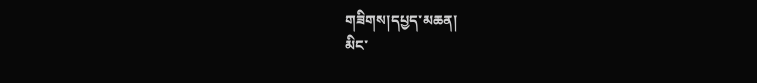གཟིགས།དཔྱད་མཆན།
མིང་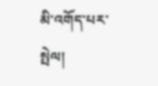མི་འགོད་པར་སྤེལ།